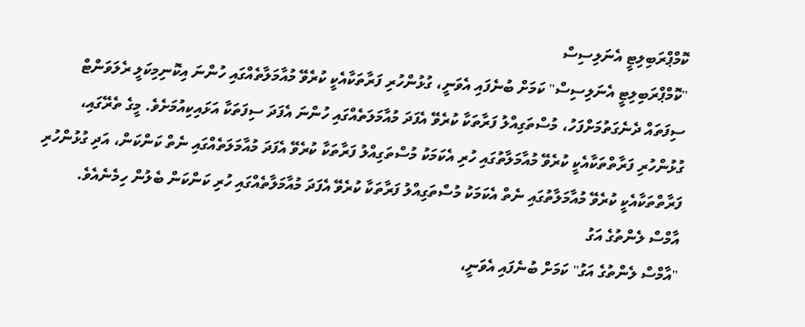ކޮމްޕްރަބިލިޓީ އެނަލިސިސް
"ކޮމްޕްރަބިލިޓީ އެނަލިސިސް" ކަމަށް ބުނެފައި އެވަނީ، ގުޅުންހުރި ފަރާތަކާއެކީ ކުރެވޭ މުއާމަލާތެއްގައި ހުންނަ އިކޮނިމިކަލީ ރެލަވަންޓް ސިފަތައް ދެނެގަތުމަށްފަހު، މުސްތަގިއްލު ފަރާތަކާ ކުރެވޭ އެފަދަ މުއާމަލަތެއްގައި ހުންނަ އެފަދަ ސިފަތަކާ އަޅައިކިއުމަށެވެ. މީގެ ތެރޭގައި، ގުޅުންހުރި ފަރާތްތަކާއެކީ ކުރެވޭ މުއާމަލާތުގައި ހުރި އެކަމަކު މުސްތަގިއްލު ފަރާތަކާ ކުރެވޭ އެފަދަ މުއާމަލަތެއްގައި ނެތް ކަންކަން، އަދި ގުޅުންހުރި ފަރާތްތަކާއެކީ ކުރެވޭ މުއާމަލާތުގައި ނެތް އެކަމަކު މުސްތަގިއްލު ފަރާތަކާ ކުރެވޭ އެފަދަ މުއާމަލާތެއްގައި ހުރި ކަންކަން ބެލުން ހިމެނެއެވެ.
އާމްސް ލެންތުގެ އަގު
"އާމްސް ލެންތުގެ އަގު" ކަމަށް ބުނެފައި އެވަނީ،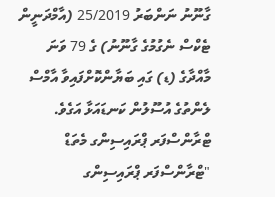ގާނޫނު ނަންބަރު 25/2019 (އާމްދަނީން ޓެކްސް ނެގުމުގެ ގާނޫނު) ގެ 79 ވަނަ މާއްދާގެ (ޑ) ގައި ބަޔާންކޮށްފައިވާ އާމްސް ލެންތުގެ އުސޫލުން ކަނޑައަޅާ އަގެވެ.
ޓްރާންސްފަރ ޕްރައިސިންގ މެތަޑް
"ޓްރާންސްފަރ ޕްރައިސިންގ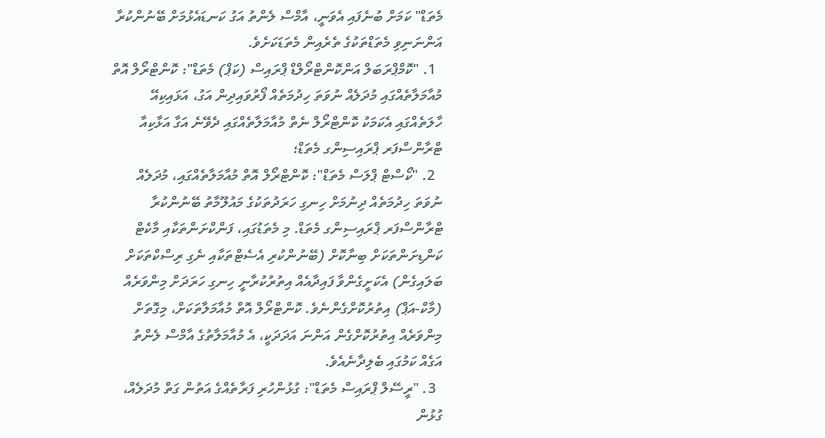މެތަޑް" ކަމަށް ބުނެފައި އެވަނީ، އާމްސް ލެންތު އަގު ކަނޑައެޅުމަށް ބޭނުންކުރާ އަންނަނިވި މެތަޑްތަކުގެ ތެރެއިން މެތަޑަކަށެވެ.
  1. "ކޮމްޕްރަބަލް އަންކޮންޓްރޯލްޑް ޕްރައިސް (ކަޕް) މެތަޑް": ކޮންޓްރޯލް އޮތް މުއާމަލާތެއްގައި މުދަލެއް ނުވަތަ ހިދުމަތެއް ފޯރުވައިދިން އަގު، އަޅައިކިއޭ ހާލަތެއްގައި އެކަމަކު ކޮންޓްރޯލް ނެތް މުއާމަލާތެއްގައި ދެވޭނެ އަގާ އަޅާކިއާ ޓްރާންސްފަރ ޕްރައިސިންގ މެތަޑް؛
  2. "ކޯސްޓް ޕްލަސް މެތަޑް": ކޮންޓްރޯލް އޮތް މުއާމަލާތެއްގައި، މުދަލެއް ނުވަތަ ހިދުމަތެއް ދިނުމަށް ހިނގި ހަރަދުތަކުގެ މައުލޫމާތު ބޭނުންކުރާ ޓްރާންސްފަރ ޕްރައިސިންގ މެތަޑް. މި މެތަޑުގައި، ފަންކްށަންތަކާއި މާކެޓް ކަންޑިށަންތަކަށް ބިނާކޮށް (ބޭނުންކުރި އެސެޓްތަކާއި ނެގި ރިސްކްތަކަށް ބަލައިގެން) އެކަށީގެންވާ ފައިދާއެއް އިތުރުކުރާނީ ހިނގި ހަރަދަށް މިންވަރެއް (މާކް-އަޕް) އިތުރުކޮށްގެންނެވެ. ކޮންޓްރޯލް އޮތް މުއާމަލާތަކަށް، މިގޮތަށް މިންވަރެއް އިތުރުކޮށްގެން އަންނަ އަދަދަކީ، އެ މުއާމަލާތުގެ އާމްސް ލެންތު އަގެއް ކަމުގައި ބެލިދާނެއެވެ.
  3. "ރީސޭލް ޕްރައިސް މެތަޑް": ގުޅުންހުރި ފަރާތެއްގެ އަތުން ގަތް މުދަލެއް، ގުޅުން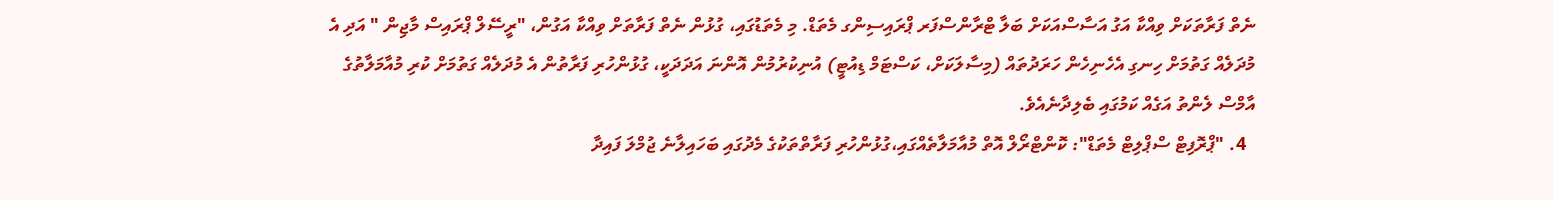ނެތް ފަރާތަކަށް ވިއްކާ އަގު އަސާސްއަކަށް ބަލާ ޓްރާންސްފަރ ޕްރައިސިންގ މެތަޑް. މި މެތަޑުގައި، ގުޅުން ނެތް ފަރާތަށް ވިއްކާ އަގުން، "ރީސޭލް ޕްރައިސް މާޖިން " އަދި އެ މުދަލެއް ގަތުމަށް ހިނގި އެހެނިހެން ހަރަދުތައް (މިސާލަކަށް، ކަސްޓަމް ޑިއުޓީ) އުނިކުރުމުން އޮންނަ އަދަދަކީ، ގުޅުންހުރި ފަރާތުން އެ މުދަލެއް ގަތުމަށް ކުރި މުއާމަލާތުގެ އާމްސް ލެންތު އަގެއް ކަމުގައި ބެލިދާނެއެވެ.
  4. "ޕްރޮފިޓް ސްޕްލިޓް މެތަޑް": ކޮންޓްރޯލް އޮތް މުއާމަލާތެއްގައި،ގުޅުންހުރި ފަރާތްތަކުގެ މެދުގައި ބަހައިލާނެ ޖުމްލަ ފައިދާ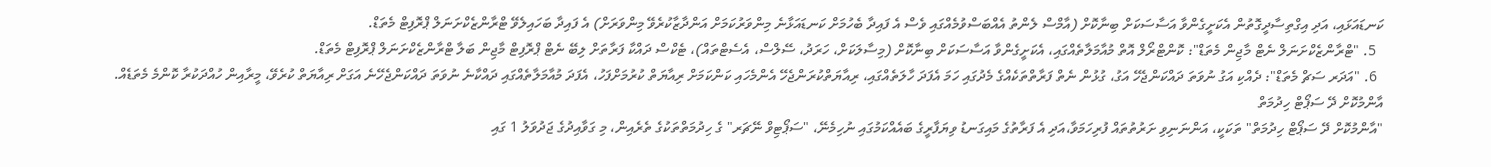ކަނޑައަޅައި، އަދި އިގްތިސާދީގޮތުން އެކަށީގެންވާ އަސާސަކަށް ބިނާކޮށް (އާމްސް ލެންތު އެއްބަސްވުމެއްގައި ވެސް އެ ފައިދާ ބެހުމަށް ކަނޑައަޅާނެ މިންވަރުކަމަށް އަންދާޒާކުރެވޭ މިންވަރަށް) އެ ފައިދާ ބަހައިލެވޭ ޓްރާންޒެކްށަނަލް ޕްރޮފިޓް މެތަޑް.
  5. "ޓްރާންޒެކްށަނަލް ނެޓް މާޖިން މެތަޑް": ކޮންޓްރޯލް އޮތް މުއާމަލާތެއްގައި، އެކަށީގެންވާ އަސާސަކަށް ބިނާކޮށް (މިސާލަކަށް، ހަރަދު، ސޭލްސް، އެސެޓްތައް)، ޓެކްސް ދައްކާ ފަރާތަށް ލިބޭ ނެޓް ޕްރޮފިޓް މާޖިން ބަލާ ޓްރާންޒެކްށަނަލް ޕްރޮފިޓް މެތަޑް.
  6. "އަދަރ ސަޗް މެތަޑް": ދެއްކި އަގު ނުވަތަ ދައްކަންޖެހޭ އަގު، ގުޅުން ނެތް ފަރާތްތަކެއްގެ މެދުގައި ހަމަ އެފަދަ ހާލަތެއްގައި، ރިއާޔަތްކުރަންޖެހޭ އެންމެހައި ކަންކަމަށް ރިއާޔަތް ކުރުމަށްފަހު، އެފަދަ މުއާމަލާތެއްގައި ދައްކާނެ ނުވަތަ ދައްކަންޖެހޭނެ އަގަށް ރިއާޔަތް ކުރެވޭ، މީރާއިން ހުއްދަކުރާ ކޮންމެ މެތަޑެއް.
އާންމުކޮށް ދޭ ސަޕޯޓް ހިދުމަތް
"އާންމުކޮށް ދޭ ސަޕޯޓް ހިދުމަތް" ތަކަކީ، އަންނަނިވި ށަރުތުތައް ފުރިހަމަވާ،އަދި އެ ފަރާތުގެ މައިގަނޑު ވިޔަފާރީގެ ބައެއްކަމުގައި ނުހިމެނޭ، "ސަޕޯޓިވް ނޭޗަރ" ގެ ހިދުމަތްތަކުގެ ތެރެއިން، މި ގަވާއިދުގެ ޖަދުވަލު 1 ގައި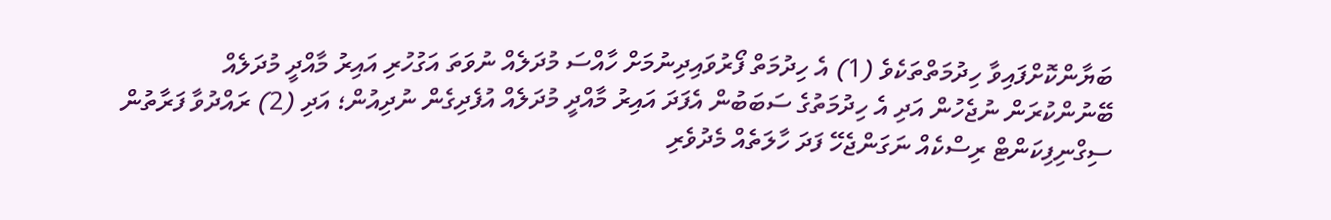ބަޔާންކޮށްފައިވާ ހިދުމަތްތަކެވެ (1) އެ ހިދުމަތް ފޯރުވައިދިނުމަށް ހާއްސަ މުދަލެއް ނުވަތަ އަގުހުރި އައިރު މާއްދީ މުދަލެއް ބޭނުންކުރަން ނުޖެހުން އަދި އެ ހިދުމަތުގެ ސަބަބުން އެފަދަ އައިރު މާއްދީ މުދަލެއް އުފެދިގެން ނުދިއުން؛ އަދި (2) ރައްދުވާ ފަރާތުން ސިގްނިފިކަންޓް ރިސްކެއް ނަގަންޖެހޭ ފަދަ ހާލަތެއް މެދުވެރި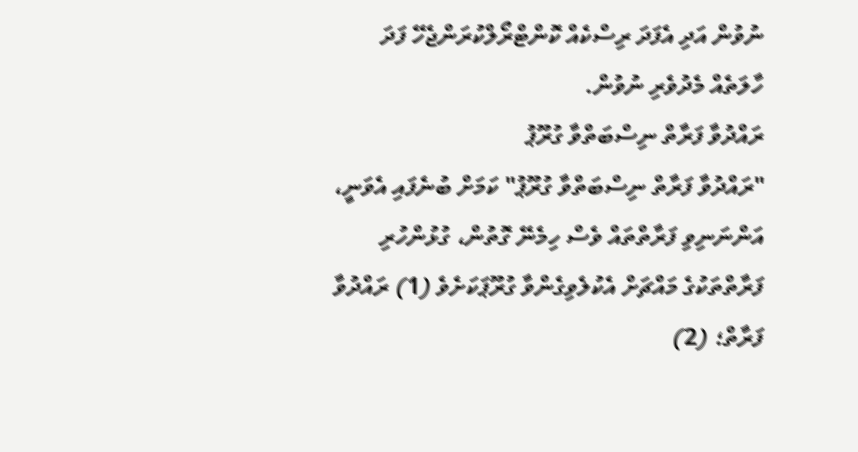ނުވުން އަދި އެފަދަ ރިސްކެއް ކޮންޓްރޯލްކުރަންޖެހޭ ފަދަ ހާލަތެއް މެދުވެރި ނުވުން.
ރައްދުވާ ފަރާތް ނިސްބަތްވާ ގުރޫޕު
"ރައްދުވާ ފަރާތް ނިސްބަތްވާ ގުރޫޕު" ކަމަށް ބުނެފައި އެވަނީ، އަންނަނިވި ފަރާތްތައް ވެސް ހިމެނޭ ގޮތުން، ގުޅުންހުރި ފަރާތްތަކުގެ މައްޗަށް އެކުލެވިގެންވާ ގުރޫޕަކަށެވެ (1) ރައްދުވާ ފަރާތް؛ (2)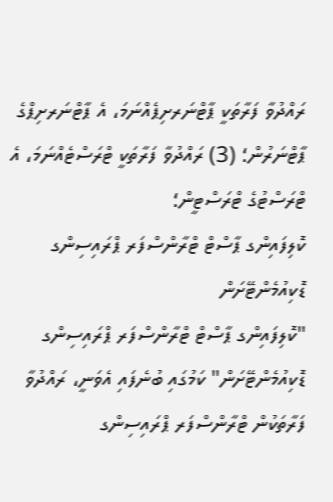ރައްދުވާ ފަރާތަކީ ޕާޓްނަރށިޕެއްނަމަ، އެ ޕާޓްނަރށިޕްގެ ޕާޓްނަރުން؛ (3) ރައްދުވާ ފަރާތަކީ ޓްރަސްޓެއްނަމަ، އެ ޓްރަސްޓުގެ ޓްރަސްޓީން؛
ކޮލިފައިންގ ޕާސްޓް ޓްރާންސްފަރ ޕްރައިސިންގ ޑޮކިއުމެންޓޭށަން
"ކޮލިފައިންގ ޕާސްޓް ޓްރާންސްފަރ ޕްރައިސިންގ ޑޮކިއުމެންޓޭށަން" ކަމުގައި ބުނެފައި އެވަނީ، ރައްދުވާ ފަރާތަކުން ޓްރާންސްފަރ ޕްރައިސިންގ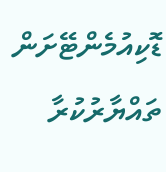ޑޮކިއުމެންޓޭށަން ތައްޔާރުކުރާ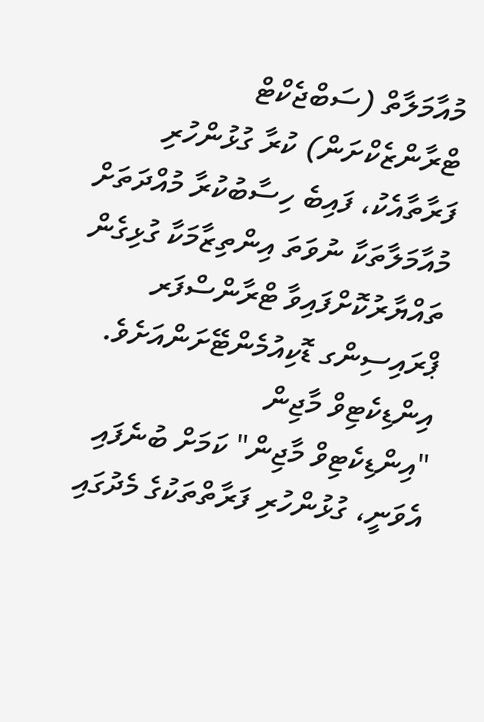މުއާމަލާތް (ސަބްޖެކްޓް ޓްރާންޒެކްށަން) ކުރާ ގުޅުންހުރި ފަރާތާއެކު، ފައިބެ ހިސާބުކުރާ މުއްދަތަށް މުއާމަލާތަކާ ނުވަތަ އިންތިޒާމަކާ ގުޅިގެން ތައްޔާރުކޮށްފައިވާ ޓްރާންސްފަރ ޕްރައިސިންގ ޑޮކިއުމެންޓޭށަންއަށެވެ.
އިންޑިކެޓިވް މާޖިން
"އިންޑިކެޓިވް މާޖިން" ކަމަށް ބުނެފައި އެވަނީ، ގުޅުންހުރި ފަރާތްތަކުގެ މެދުގައި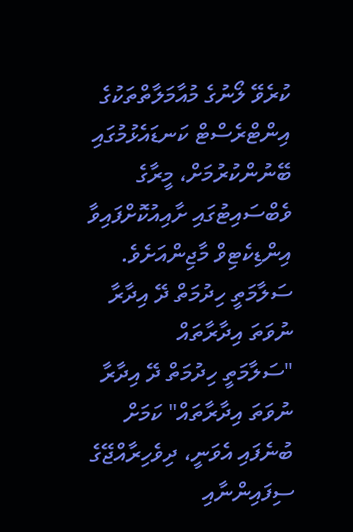ކުރެވޭ ލޯނުގެ މުއާމަލާތްތަކުގެ އިންޓްރެސްޓް ކަނޑައެޅުމުގައި ބޭނުންކުރުމަށް، މީރާގެ ވެބްސައިޓުގައި ށާއިއުކޮށްފައިވާ އިންޑިކެޓިވް މާޖިންއަށެވެ.
ސަލާމަތީ ހިދުމަތް ދޭ އިދާރާ ނުވަތަ އިދާރާތައް
"ސަލާމަތީ ހިދުމަތް ދޭ އިދާރާ ނުވަތަ އިދާރާތައް" ކަމަށް ބުނެފައި އެވަނީ، ދިވެހިރާއްޖޭގެ ސިފައިންނާއި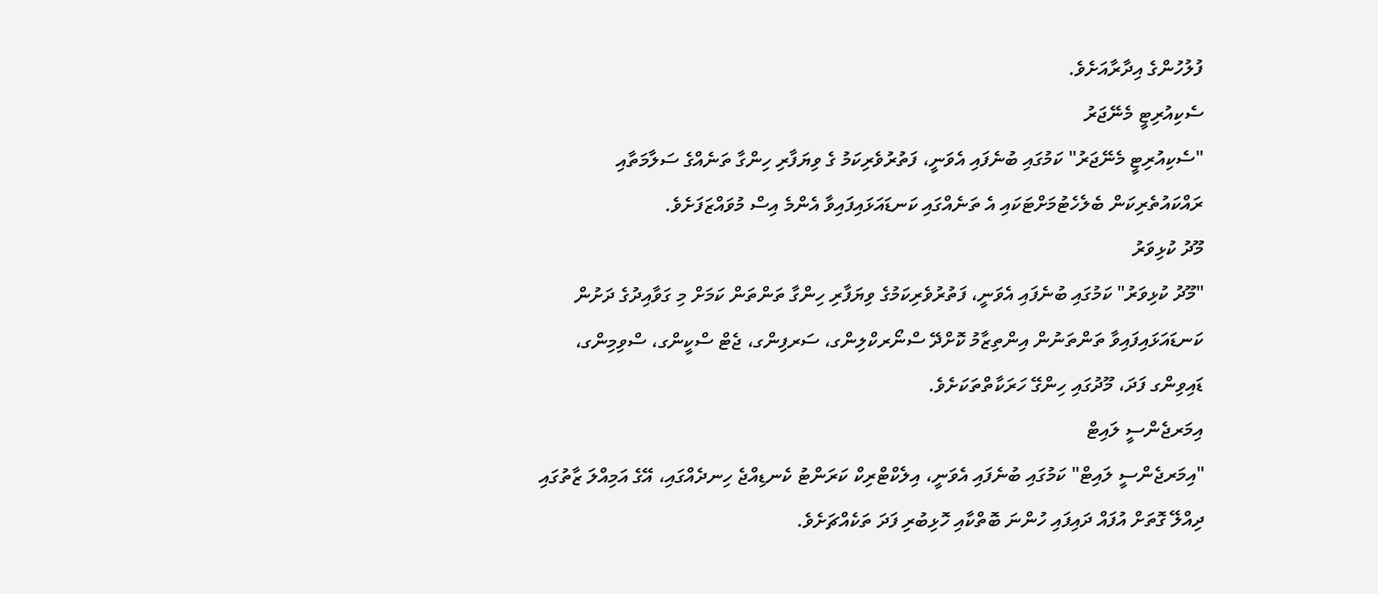ފުލުހުންގެ އިދާރާއަށެވެ.
ސެކިއުރިޓީ މެނޭޖަރު
"ސެކިއުރިޓީ މެނޭޖަރު" ކަމުގައި ބުނެފައި އެވަނީ، ފަތުރުވެރިކަމު ގެ ވިޔަފާރި ހިންގާ ތަނެއްގެ ސަލާމަތާއި ރައްކައުތެރިކަން ބެލެހެޓުމަށްޓަކައި އެ ތަނެއްގައި ކަނޑައަޅައިފައިވާ އެންމެ އިސް މުވައްޒަފަށެވެ.
މޫދު ކުޅިވަރު
"މޫދު ކުޅިވަރު" ކަމުގައި ބުނެފައި އެވަނީ، ފަތުރުވެރިކަމުގެ ވިޔަފާރި ހިންގާ ތަންތަން ކަމަށް މި ގަވާއިދުގެ ދަށުން ކަނޑައަޅައިފައިވާ ތަންތަނުން އިންތިޒާމު ކޮށްދޭ ސްނޯރކްލިންގ، ސަރފިންގ، ޖެޓް ސްކީންގ، ސްވިމިންގ، ޑައިވިންގ ފަދަ، މޫދުގައި ހިންގޭ ހަރަކާތްތަކަށެވެ.
އިމަރޖެންސީ ލައިޓް
"އިމަރޖެންސީ ލައިޓް" ކަމުގައި ބުނެފައި އެވަނީ، އިލެކްޓްރިކް ކަރަންޓު ކެނޑިއްޖެ ހިނދެއްގައި، އޭގެ އަމިއްލަ ޒާތުގައި ދިއްލޭ ގޮތަށް އުފައް ދައިފައި ހުންނަ ބޮތްކާއި ހޮޅިބުރި ފަދަ ތަކެއްޗަށެވެ.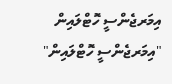އިމަރޖެންސީ ހޮޓްލައިން
"އިމަރޖެންސީ ހޮޓްލައިން"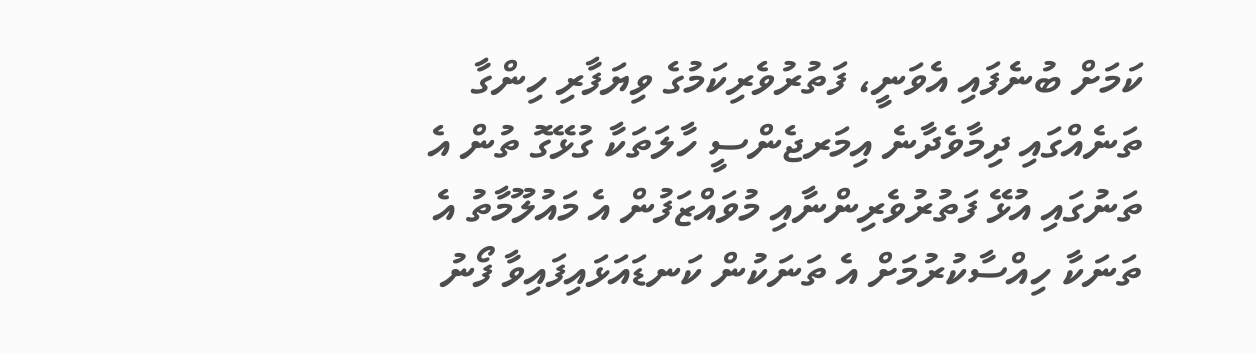ކަމަށް ބުނެފައި އެވަނީ، ފަތުރުވެރިކަމުގެ ވިޔަފާރި ހިންގާ ތަނެއްގައި ދިމާވެދާނެ އިމަރޖެންސީ ހާލަތަކާ ގުޅޭގޮ ތުން އެ ތަނުގައި އުޅޭ ފަތުރުވެރިންނާއި މުވައްޒަފުން އެ މައުލޫމާތު އެ ތަނަކާ ހިއްސާކުރުމަށް އެ ތަނަކުން ކަނޑައަޅައިފައިވާ ފޯނު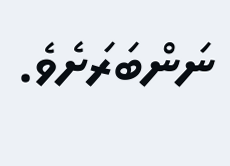ނަންބަރަށެވެ.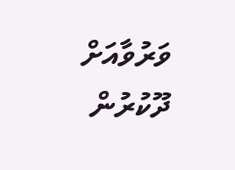ވަރުވާއަށް ދޫކުރުން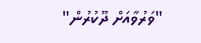"ވަރުވާއަށް ދޫކުރުން"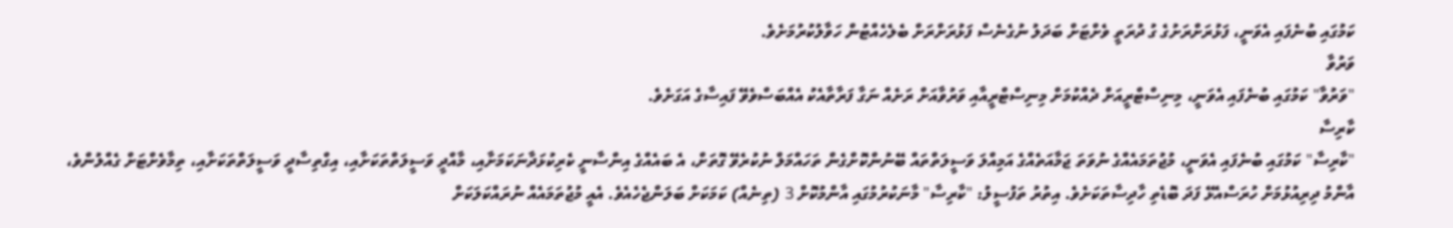ކަމުގައި ބުނެފައި އެވަނީ، ފަޅުރަށްރަށުގެ ގު ދުރަތީ ވެށްޓަށް ބަދަލު ނުގެނެސް ފަޅުރަށްރަށް ބެލެހެއްޓުން ހަވާލުކުރުމަށެވެ.
ވަރުވާ
"ވަރުވާ" ކަމުގައި ބުނެފައި އެވަނީ، މިނިސްޓްރީއަށް ދެއްކުމަށް މިނިސްޓްރީއާއި ވަރުވާއަށް ރަށެއް ނަގާ ފަރާތާއެކު އެއްބަސްވެވޭ ފައިސާގެ އަގަށެވެ.
ކާރިސާ
"ކާރިސާ" ކަމުގައި ބުނެފައި އެވަނީ، މުޖުތަމައެއްގެ ނުވަތަ ޖަމާއަތެއްގެ އަމިއްލަ ވަސީލަތްތައް ބޭނުންކޮށްގެން ތަހައްމަލް ނުކުރެވޭ ގޮތަށް، އެ ބައެއްގެ އިންސާނީ ކެރިކުޅަދާނަކަމަށާއި، މާއްދީ ވަސީލަތްތަކަށާއި، އިގްތިސާދީ ވަސީލަތްތަކަށާއި، ތިމާވެށްޓަށް ގެއްލުންވެ، އާންމު ދިރިއުޅުމަށް ހުރަސްއެޅޭ ފަދަ ބޮޑެތި ހާދިސާތަކަށެވެ. އިތުރު ތަފުސީލު: "ކާރިސާ" މާނަކުރުމުގައި އާންމުކޮށް 3 (ތިނެއް) ކަމަކަށް ބަލަންޖެހެއެވެ. އެއީ މުޖުތަމައެއް ނުރައްކަލަކަށް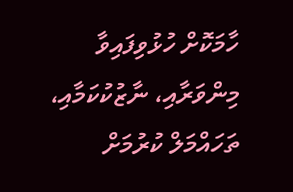ހާމަކޮށް ހުޅުވިފައިވާ މިންވަރާއި، ނާޒުކުކަމާއި، ތަހައްމަލް ކުރުމަށް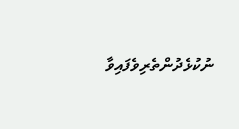ނުކުޅެދުންތެރިވެފައިވާ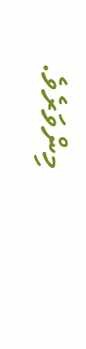މިންވަރެވެ.